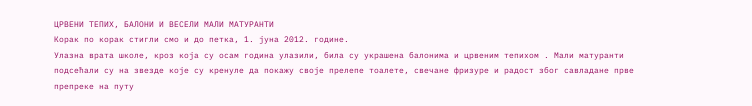ЦРВЕНИ ТЕПИХ, БАЛОНИ И ВЕСЕЛИ МАЛИ МАТУРАНТИ
Корак по корак стигли смо и до петка, 1. јуна 2012. године.
Улазна врата школе, кроз која су осам година улазили, била су украшена балонима и црвеним тепихом . Мали матуранти подсећали су на звезде које су кренуле да покажу своје прелепе тоалете, свечане фризуре и радост због савладане прве препреке на путу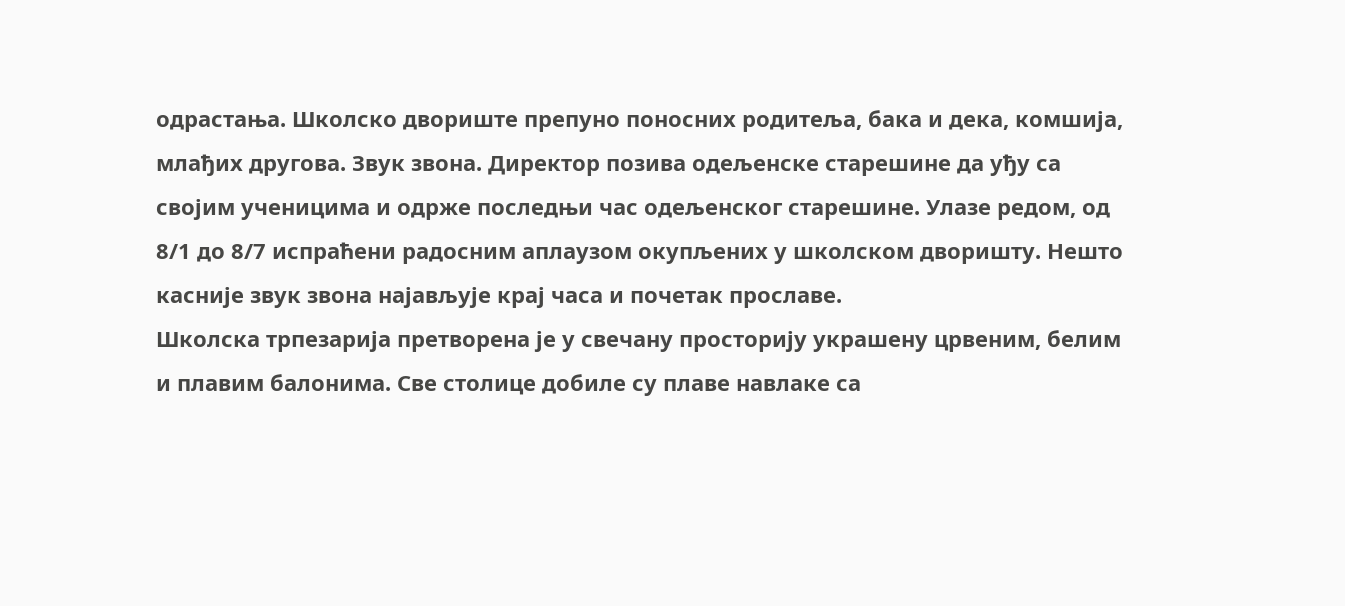одрастања. Школско двориште препуно поносних родитеља, бака и дека, комшија, млађих другова. Звук звона. Директор позива одељенске старешине да уђу са својим ученицима и одрже последњи час одељенског старешине. Улазе редом, од 8/1 до 8/7 испраћени радосним аплаузом окупљених у школском дворишту. Нешто касније звук звона најављује крај часа и почетак прославе.
Школска трпезарија претворена је у свечану просторију украшену црвеним, белим и плавим балонима. Све столице добиле су плаве навлаке са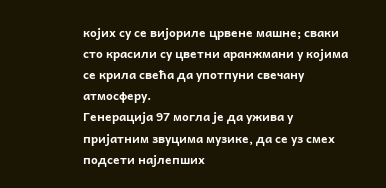којих су се вијориле црвене машне; сваки сто красили су цветни аранжмани у којима се крила свећа да употпуни свечану атмосферу.
Генерација 97 могла је да ужива у пријатним звуцима музике, да се уз смех подсети најлепших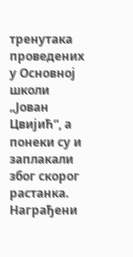тренутака проведених у Основној школи „Јован Цвијић“, а понеки су и заплакали због скорог растанка. Награђени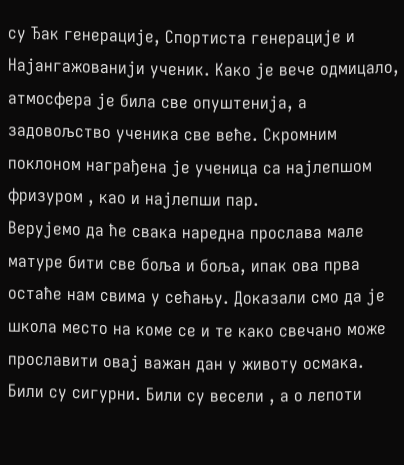су Ђак генерације, Спортиста генерације и Најангажованији ученик. Како је вече одмицало, атмосфера је била све опуштенија, а задовољство ученика све веће. Скромним поклоном награђена је ученица са најлепшом фризуром , као и најлепши пар.
Верујемо да ће свака наредна прослава мале матуре бити све боља и боља, ипак ова прва остаће нам свима у сећању. Доказали смо да је школа место на коме се и те како свечано може прославити овај важан дан у животу осмака. Били су сигурни. Били су весели , а о лепоти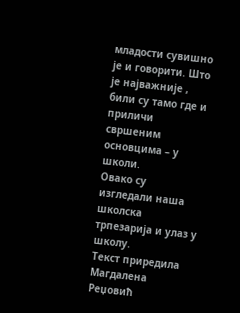младости сувишно је и говорити. Што је најважније , били су тамо где и приличи свршеним основцима – у школи.
Овако су изгледали наша школска трпезарија и улаз у школу.
Текст приредила Магдалена Реџовић